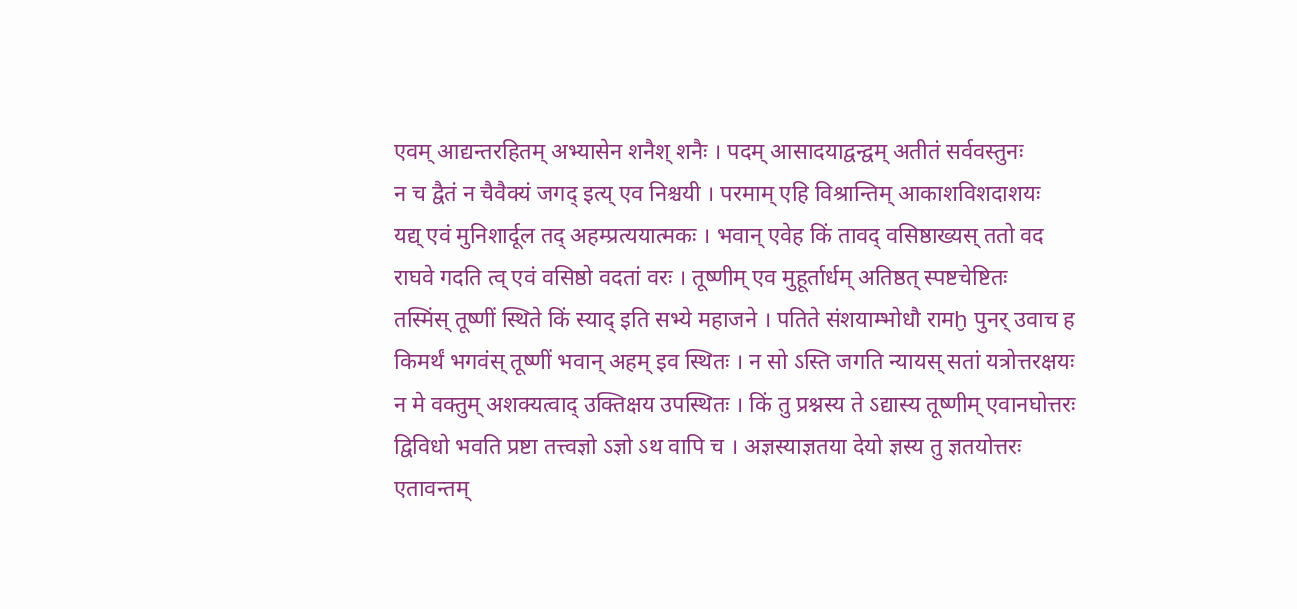एवम् आद्यन्तरहितम् अभ्यासेन शनैश् शनैः । पदम् आसादयाद्वन्द्वम् अतीतं सर्ववस्तुनः
न च द्वैतं न चैवैक्यं जगद् इत्य् एव निश्चयी । परमाम् एहि विश्रान्तिम् आकाशविशदाशयः
यद्य् एवं मुनिशार्दूल तद् अहम्प्रत्ययात्मकः । भवान् एवेह किं तावद् वसिष्ठाख्यस् ततो वद
राघवे गदति त्व् एवं वसिष्ठो वदतां वरः । तूष्णीम् एव मुहूर्तार्धम् अतिष्ठत् स्पष्टचेष्टितः
तस्मिंस् तूष्णीं स्थिते किं स्याद् इति सभ्ये महाजने । पतिते संशयाम्भोधौ रामḫ पुनर् उवाच ह
किमर्थं भगवंस् तूष्णीं भवान् अहम् इव स्थितः । न सो ऽस्ति जगति न्यायस् सतां यत्रोत्तरक्षयः
न मे वक्तुम् अशक्यत्वाद् उक्तिक्षय उपस्थितः । किं तु प्रश्नस्य ते ऽद्यास्य तूष्णीम् एवानघोत्तरः
द्विविधो भवति प्रष्टा तत्त्वज्ञो ऽज्ञो ऽथ वापि च । अज्ञस्याज्ञतया देयो ज्ञस्य तु ज्ञतयोत्तरः
एतावन्तम्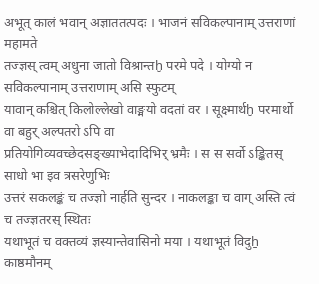अभूत् कालं भवान् अज्ञाततत्पदः । भाजनं सविकल्पानाम् उत्तराणां महामते
तज्ज्ञस् त्वम् अधुना जातो विश्रान्तḫ परमे पदे । योग्यो न सविकल्पानाम् उत्तराणाम् असि स्फुटम्
यावान् कश्चित् किलोल्लेखो वाङ्मयो वदतां वर । सूक्ष्मार्थḫ परमार्थो वा बहुर् अल्पतरो ऽपि वा
प्रतियोगिव्यवच्छेदसङ्ख्याभेदादिभिर् भ्रमैः । स स सर्वो ऽङ्कितस् साधो भा इव त्रसरेणुभिः
उत्तरं सकलङ्कं च तज्ज्ञो नार्हति सुन्दर । नाकलङ्का च वाग् अस्ति त्वं च तज्ज्ञतरस् स्थितः
यथाभूतं च वक्तव्यं ज्ञस्यान्तेवासिनो मया । यथाभूतं विदुẖ काष्ठमौनम्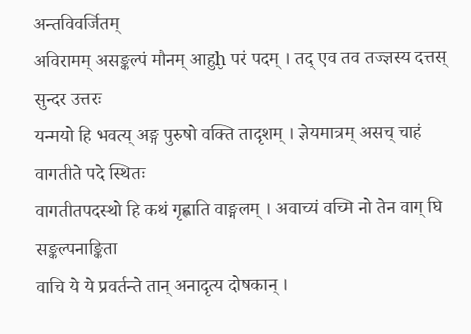अन्तविवर्जितम्
अविरामम् असङ्कल्पं मौनम् आहुḫ परं पदम् । तद् एव तव तज्ज्ञस्य दत्तस् सुन्दर उत्तरः
यन्मयो हि भवत्य् अङ्ग पुरुषो वक्ति तादृशम् । ज्ञेयमात्रम् असच् चाहं वागतीते पदे स्थितः
वागतीतपदस्थो हि कथं गृह्णाति वाङ्मलम् । अवाच्यं वच्मि नो तेन वाग् घि सङ्कल्पनाङ्किता
वाचि ये ये प्रवर्तन्ते तान् अनादृत्य दोषकान् ।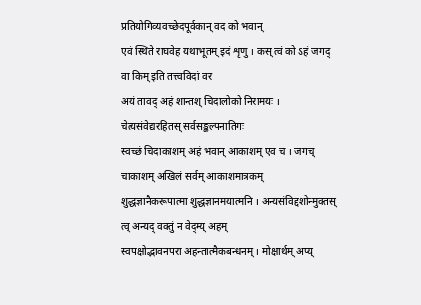प्रतियोगिव्यवच्छेदपूर्वकान् वद को भवान्
एवं स्थिते राघवेह यथाभूतम् इदं शृणु । कस् त्वं को ऽहं जगद् वा किम् इति तत्त्वविदां वर
अयं तावद् अहं शान्तश् चिदालोको निरामयः । चेत्यसंवेद्यरहितस् सर्वसङ्कल्पनातिगः
स्वच्छं चिदाकाशम् अहं भवान् आकाशम् एव च । जगच् चाकाशम् अखिलं सर्वम् आकाशमात्रकम्
शुद्धज्ञानैकरूपात्मा शुद्धज्ञानमयात्मनि । अन्यसंविद्दशोन्मुक्तस् त्व् अन्यद् वक्तुं न वेद्म्य् अहम्
स्वपक्षोद्भावनपरा अहन्तात्मैकबन्धनम् । मोक्षार्थम् अप्य्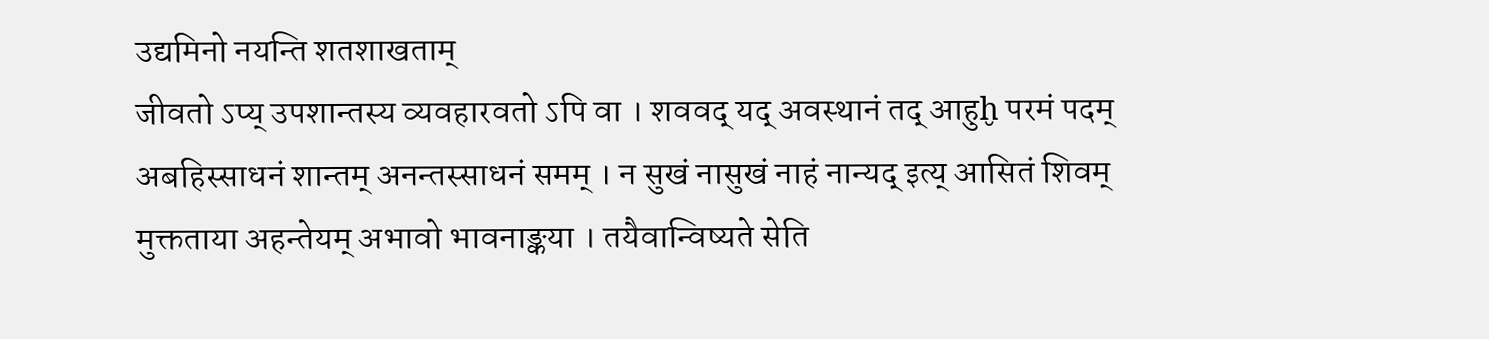उद्यमिनो नयन्ति शतशाखताम्
जीवतो ऽप्य् उपशान्तस्य व्यवहारवतो ऽपि वा । शववद् यद् अवस्थानं तद् आहुḫ परमं पदम्
अबहिस्साधनं शान्तम् अनन्तस्साधनं समम् । न सुखं नासुखं नाहं नान्यद् इत्य् आसितं शिवम्
मुक्तताया अहन्तेयम् अभावो भावनाङ्कया । तयैवान्विष्यते सेति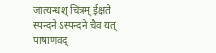जात्यन्धश् चित्रम् ईक्षते
स्पन्दने ऽस्पन्दने चैव यत् पाषाणवद्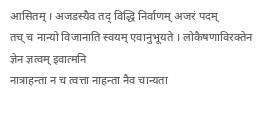आसितम् । अजडस्यैव तद् विद्धि निर्वाणम् अजरं पदम्
तच् च नान्यो विजानाति स्वयम् एवानुभूयते । लोकैषणाविरक्तेन ज्ञेन ज्ञत्वम् इवात्मनि
नात्राहन्ता न च त्वत्ता नाहन्ता नैव चान्यता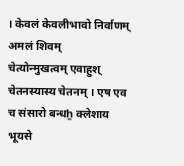। केवलं केवलीभावो निर्वाणम् अमलं शिवम्
चेत्योन्मुखत्वम् एवाहुश् चेतनस्यास्य चेतनम् । एष एव च संसारो बन्धẖ क्लेशाय भूयसे